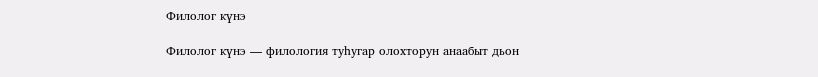Филолог күнэ

Филолог күнэ — филология туһугар олохторун анаабыт дьон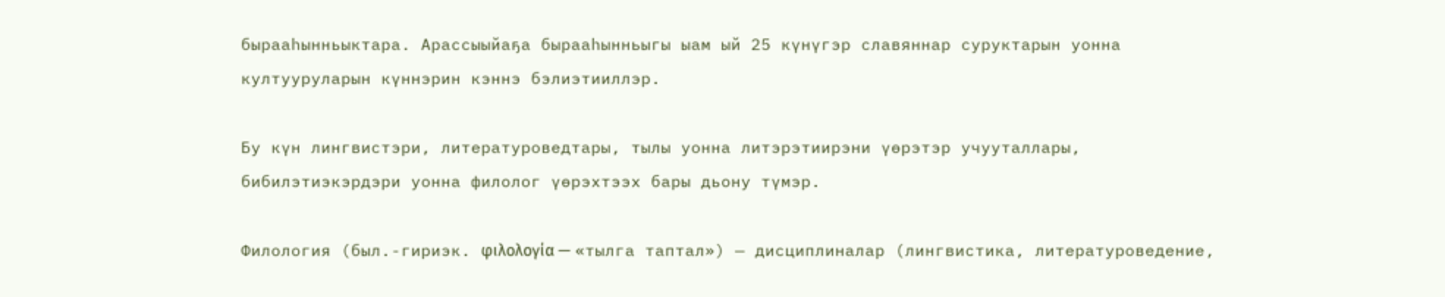бырааһынньыктара. Арассыыйаҕа бырааһынньыгы ыам ый 25 күнүгэр славяннар суруктарын уонна култууруларын күннэрин кэннэ бэлиэтииллэр.

Бу күн лингвистэри, литературоведтары, тылы уонна литэрэтиирэни үөрэтэр учууталлары, бибилэтиэкэрдэри уонна филолог үөрэхтээх бары дьону түмэр.

Филология (был.-гириэк. φιλολογία — «тылга таптал») — дисциплиналар (лингвистика, литературоведение,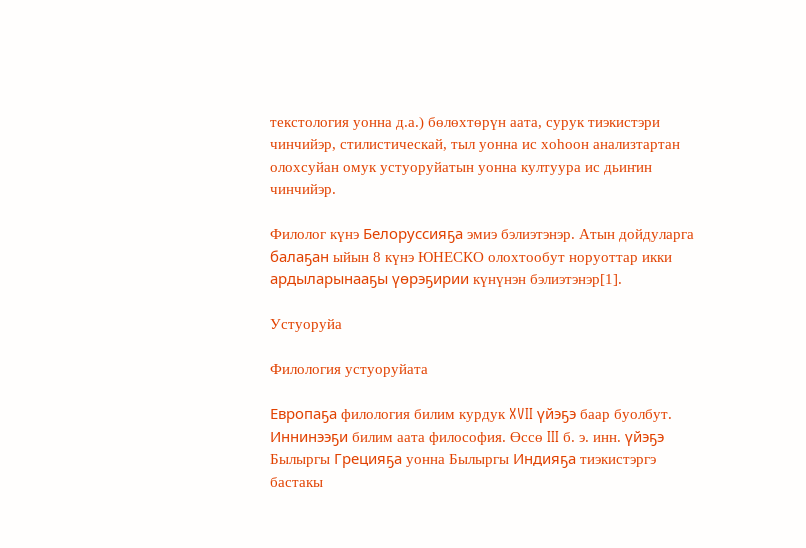текстология уонна д.а.) бөлөхтөрүн аата, сурук тиэкистэри чинчийэр, стилистическай, тыл уонна ис хоһоон анализтартан олохсуйан омук устуоруйатын уонна култуура ис дьиҥин чинчийэр.

Филолог күнэ Белоруссияҕа эмиэ бэлиэтэнэр. Атын дойдуларга балаҕан ыйын 8 күнэ ЮНЕСКО олохтообут норуоттар икки ардыларынааҕы үөрэҕирии күнүнэн бэлиэтэнэр[1].

Устуоруйа

Филология устуоруйата

Европаҕа филология билим курдук XVII үйэҕэ баар буолбут. Иннинээҕи билим аата философия. Өссө III б. э. инн. үйэҕэ Былыргы Грецияҕа уонна Былыргы Индияҕа тиэкистэргэ бастакы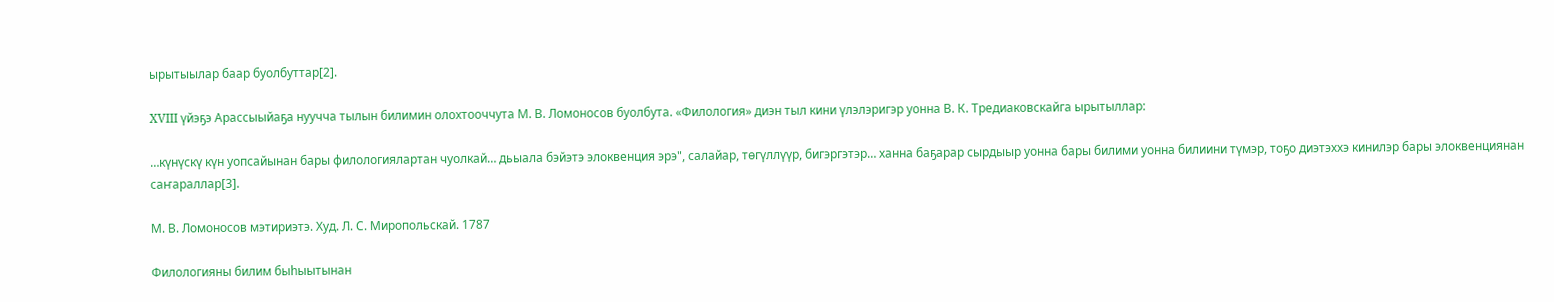ырытыылар баар буолбуттар[2].

XVIII үйэҕэ Арассыыйаҕа нуучча тылын билимин олохтооччута М. В. Ломоносов буолбута. «Филология» диэн тыл кини үлэлэригэр уонна В. К. Тредиаковскайга ырытыллар:

…күнүскү күн уопсайынан бары филологиялартан чуолкай… дьыала бэйэтэ элоквенция эрэ", салайар, төгүллүүр, бигэргэтэр… ханна баҕарар сырдыыр уонна бары билими уонна билиини түмэр, тоҕо диэтэххэ кинилэр бары элоквенциянан саҥараллар[3].

М. В. Ломоносов мэтириэтэ. Худ. Л. С. Миропольскай. 1787

Филологияны билим быһыытынан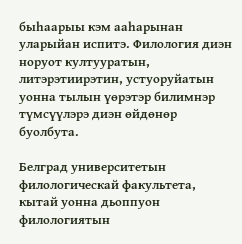быһаарыы кэм ааһарынан уларыйан испитэ. Филология диэн норуот култууратын, литэрэтиирэтин, устуоруйатын уонна тылын үөрэтэр билимнэр түмсүүлэрэ диэн өйдөнөр буолбута.

Белград университетын филологическай факультета, кытай уонна дьоппуон филологиятын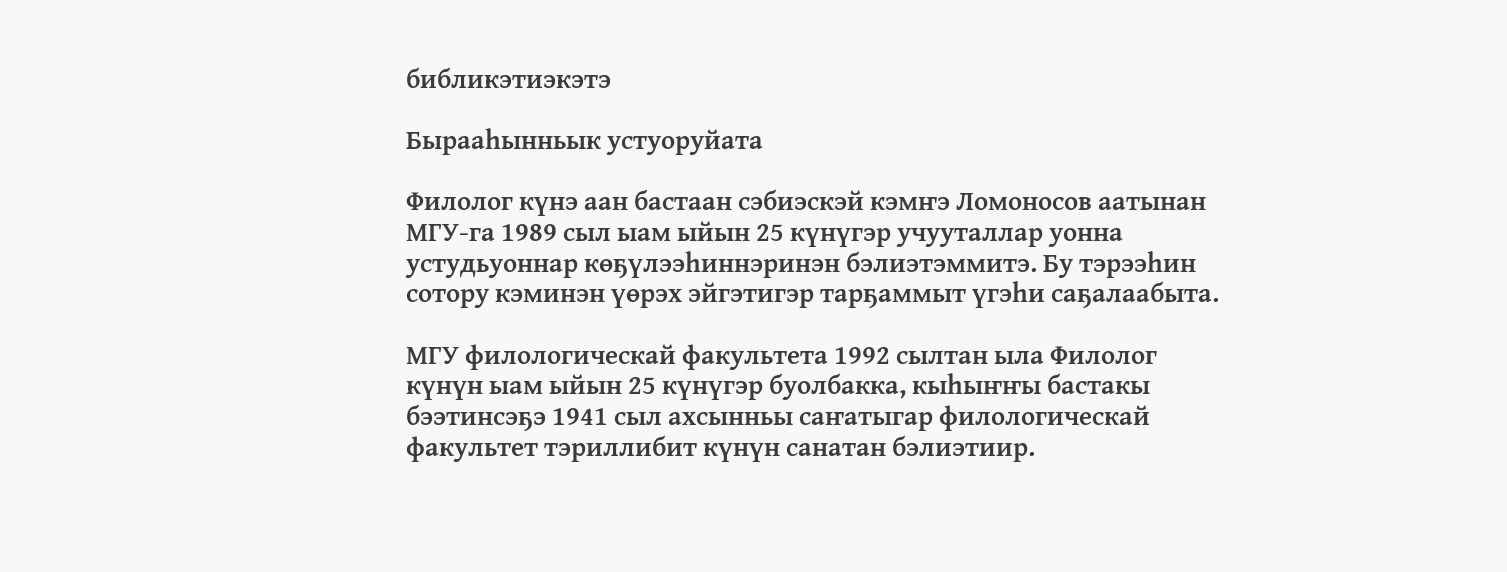библикэтиэкэтэ

Бырааһынньык устуоруйата

Филолог күнэ аан бастаан сэбиэскэй кэмҥэ Ломоносов аатынан МГУ-га 1989 сыл ыам ыйын 25 күнүгэр учууталлар уонна устудьуоннар көҕүлээһиннэринэн бэлиэтэммитэ. Бу тэрээһин сотору кэминэн үөрэх эйгэтигэр тарҕаммыт үгэһи саҕалаабыта.

МГУ филологическай факультета 1992 сылтан ыла Филолог күнүн ыам ыйын 25 күнүгэр буолбакка, кыһыҥҥы бастакы бээтинсэҕэ 1941 сыл ахсынньы саҥатыгар филологическай факультет тэриллибит күнүн санатан бэлиэтиир.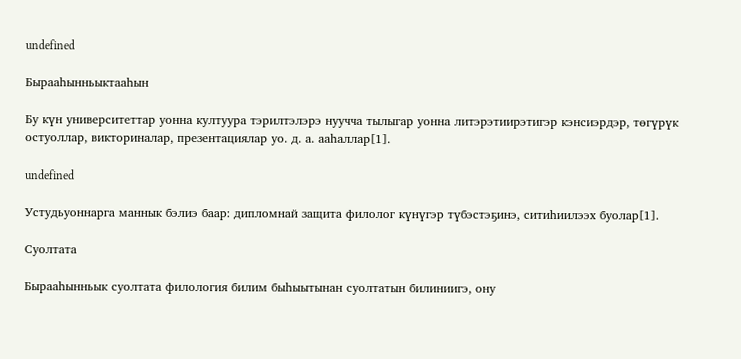undefined

Бырааһынньыктааһын

Бу күн университеттар уонна култуура тэрилтэлэрэ нуучча тылыгар уонна литэрэтиирэтигэр кэнсиэрдэр, төгүрүк остуоллар, викториналар, презентациялар уо. д. а. ааһаллар[1].

undefined

Устудьуоннарга маннык бэлиэ баар: дипломнай защита филолог күнүгэр түбэстэҕинэ, ситиһиилээх буолар[1].

Суолтата

Бырааһынньык суолтата филология билим быһыытынан суолтатын билиниигэ, ону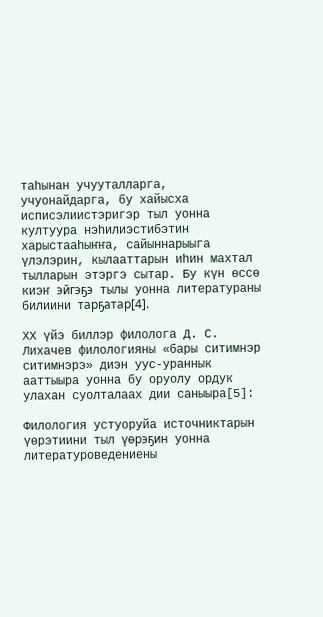таһынан учууталларга, учуонайдарга, бу хайысха исписэлиистэригэр тыл уонна култуура нэһилиэстибэтин харыстааһыҥҥа, сайыннарыыга үлэлэрин, кылааттарын иһин махтал тылларын этэргэ сытар. Бу күн өссө киэҥ эйгэҕэ тылы уонна литератураны билиини тарҕатар[4].

ХХ үйэ биллэр филолога Д. С. Лихачев филологияны «бары ситимнэр ситимнэрэ» диэн уус-ураннык ааттыыра уонна бу оруолу ордук улахан суолталаах дии саныыра[5]:

Филология устуоруйа источниктарын үөрэтиини тыл үөрэҕин уонна литературоведениены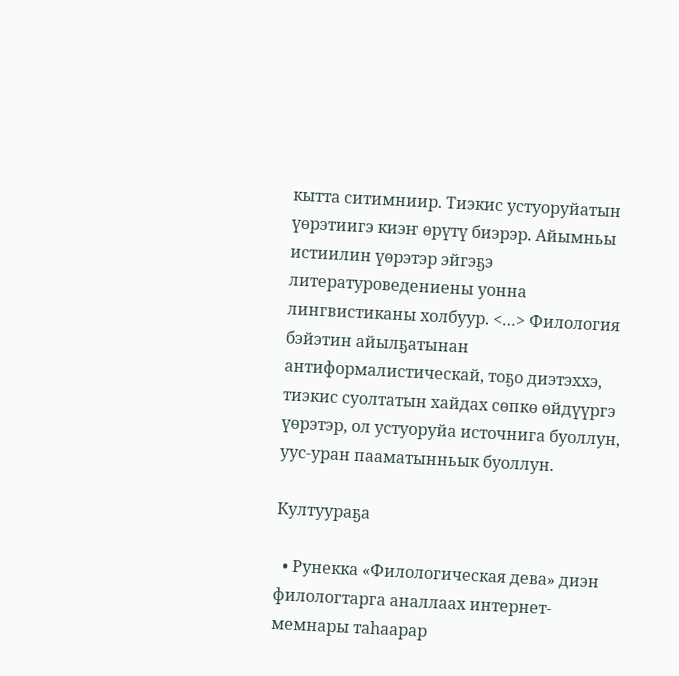кытта ситимниир. Тиэкис устуоруйатын үөрэтиигэ киэҥ өрүтү биэрэр. Айымньы истиилин үөрэтэр эйгэҕэ литературоведениены уонна лингвистиканы холбуур. <…> Филология бэйэтин айылҕатынан антиформалистическай, тоҕо диэтэххэ, тиэкис суолтатын хайдах сөпкө өйдүүргэ үөрэтэр, ол устуоруйа источнига буоллун, уус-уран пааматынньык буоллун.

Култуураҕа

  • Рунекка «Филологическая дева» диэн филологтарга аналлаах интернет-мемнары таһаарар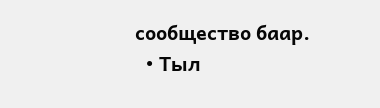сообщество баар.
  • Тыл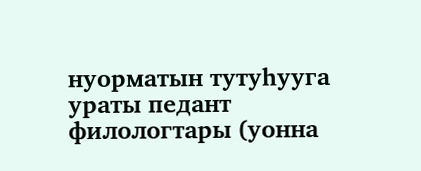нуорматын тутуһууга ураты педант филологтары (уонна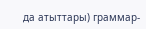да атыттары) граммар-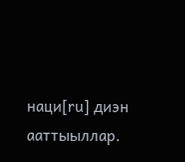наци[ru] диэн ааттыыллар.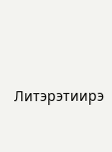Литэрэтиирэ